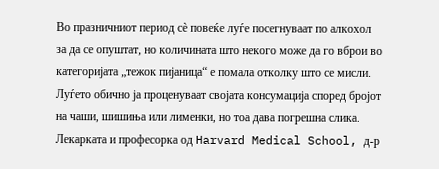Во празничниот период сè повеќе луѓе посегнуваат по алкохол за да се опуштат, но количината што некого може да го вброи во категоријата „тежок пијаница“ е помала отколку што се мисли. Луѓето обично ја проценуваат својата консумација според бројот на чаши, шишиња или лименки, но тоа дава погрешна слика.
Лекарката и професорка од Harvard Medical School, д-р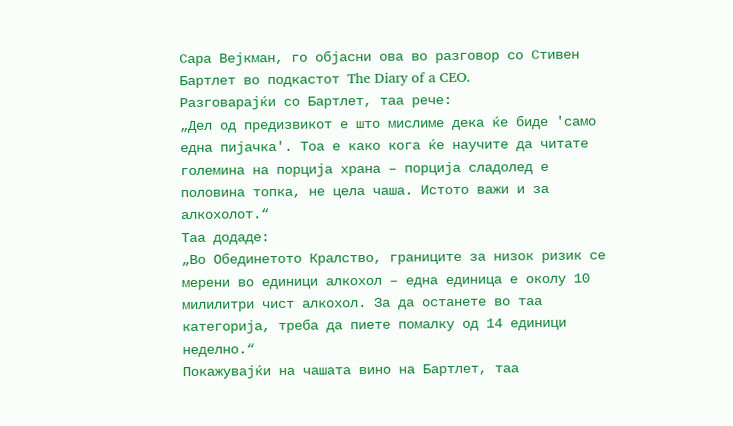Сара Вејкман, го објасни ова во разговор со Стивен Бартлет во подкастот The Diary of a CEO.
Разговарајќи со Бартлет, таа рече:
„Дел од предизвикот е што мислиме дека ќе биде 'само една пијачка'. Тоа е како кога ќе научите да читате големина на порција храна – порција сладолед е половина топка, не цела чаша. Истото важи и за алкохолот.“
Таа додаде:
„Во Обединетото Кралство, границите за низок ризик се мерени во единици алкохол – една единица е околу 10 милилитри чист алкохол. За да останете во таа категорија, треба да пиете помалку од 14 единици неделно.“
Покажувајќи на чашата вино на Бартлет, таа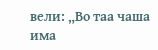вели: „Во таа чаша има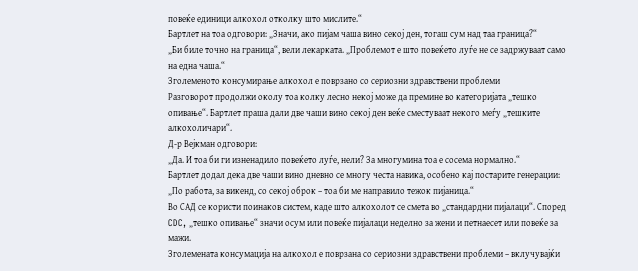повеќе единици алкохол отколку што мислите.“
Бартлет на тоа одговори: „Значи, ако пијам чаша вино секој ден, тогаш сум над таа граница?“
„Би биле точно на граница“, вели лекарката. „Проблемот е што повеќето луѓе не се задржуваат само на една чаша.“
Зголеменото консумирање алкохол е поврзано со сериозни здравствени проблеми
Разговорот продолжи околу тоа колку лесно некој може да премине во категоријата „тешко опивање“. Бартлет праша дали две чаши вино секој ден веќе сместуваат некого меѓу „тешките алкохоличари“.
Д-р Вејкман одговори:
„Да. И тоа би ги изненадило повеќето луѓе, нели? За многумина тоа е сосема нормално.“
Бартлет додал дека две чаши вино дневно се многу честа навика, особено кај постарите генерации:
„По работа, за викенд, со секој оброк – тоа би ме направило тежок пијаница.“
Во САД се користи поинаков систем, каде што алкохолот се смета во „стандардни пијалаци“. Според CDC, „тешко опивање“ значи осум или повеќе пијалаци неделно за жени и петнаесет или повеќе за мажи.
Зголемената консумација на алкохол е поврзана со сериозни здравствени проблеми – вклучувајќи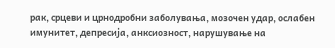рак, срцеви и црнодробни заболувања, мозочен удар, ослабен имунитет, депресија, анксиозност, нарушување на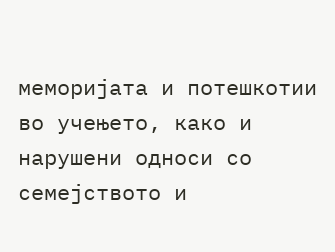меморијата и потешкотии во учењето, како и нарушени односи со семејството и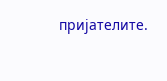пријателите.